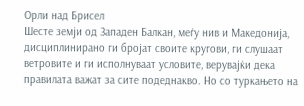Орли над Брисел
Шесте земји од Западен Балкан, меѓу нив и Македонија, дисциплинирано ги бројат своите кругови, ги слушаат ветровите и ги исполнуваат условите, верувајќи дека правилата важат за сите подеднакво. Но со туркањето на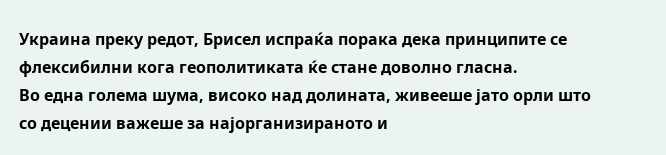Украина преку редот, Брисел испраќа порака дека принципите се флексибилни кога геополитиката ќе стане доволно гласна.
Во една голема шума, високо над долината, живееше јато орли што со децении важеше за најорганизираното и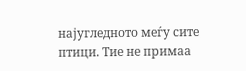најугледното меѓу сите птици. Тие не примаа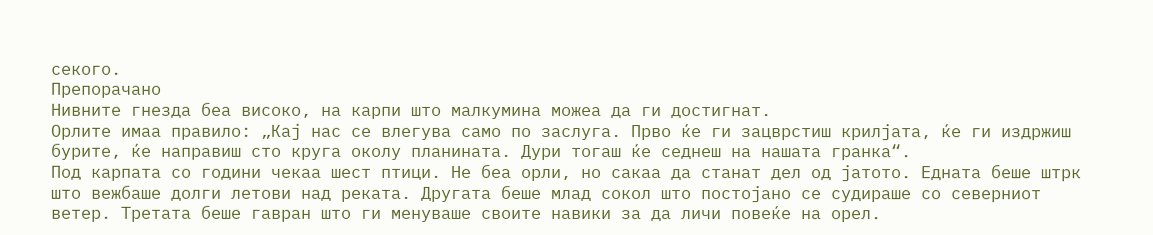секого.
Препорачано
Нивните гнезда беа високо, на карпи што малкумина можеа да ги достигнат.
Орлите имаа правило: „Кај нас се влегува само по заслуга. Прво ќе ги зацврстиш крилјата, ќе ги издржиш бурите, ќе направиш сто круга околу планината. Дури тогаш ќе седнеш на нашата гранка“.
Под карпата со години чекаа шест птици. Не беа орли, но сакаа да станат дел од јатото. Едната беше штрк што вежбаше долги летови над реката. Другата беше млад сокол што постојано се судираше со северниот ветер. Третата беше гавран што ги менуваше своите навики за да личи повеќе на орел.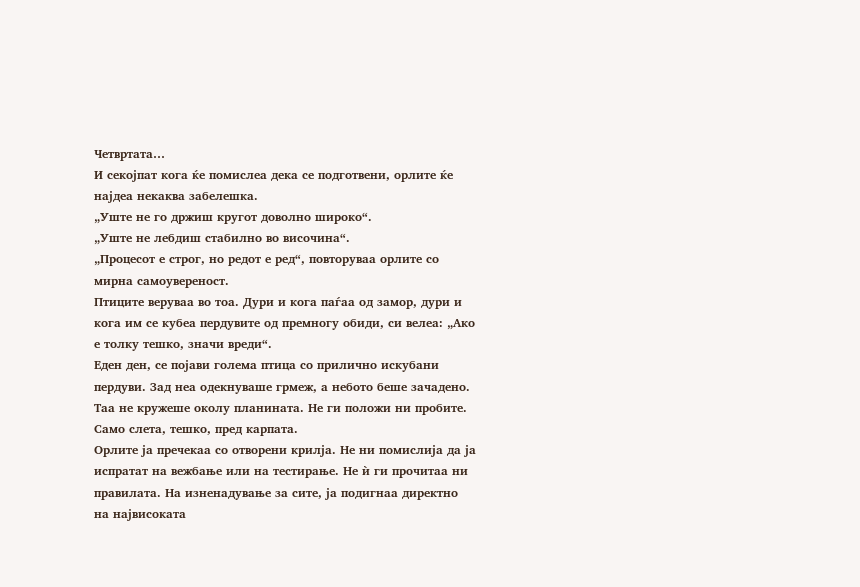Четвртата…
И секојпат кога ќе помислеа дека се подготвени, орлите ќе најдеа некаква забелешка.
„Уште не го држиш кругот доволно широко“.
„Уште не лебдиш стабилно во височина“.
„Процесот е строг, но редот е ред“, повторуваа орлите со мирна самоувереност.
Птиците веруваа во тоа. Дури и кога паѓаа од замор, дури и кога им се кубеа пердувите од премногу обиди, си велеа: „Ако е толку тешко, значи вреди“.
Еден ден, се појави голема птица со прилично искубани пердуви. Зад неа одекнуваше грмеж, а небото беше зачадено. Таа не кружеше околу планината. Не ги положи ни пробите. Само слета, тешко, пред карпата.
Орлите ја пречекаа со отворени крилја. Не ни помислија да ја испратат на вежбање или на тестирање. Не ѝ ги прочитаа ни правилата. На изненадување за сите, ја подигнаа директно на највисоката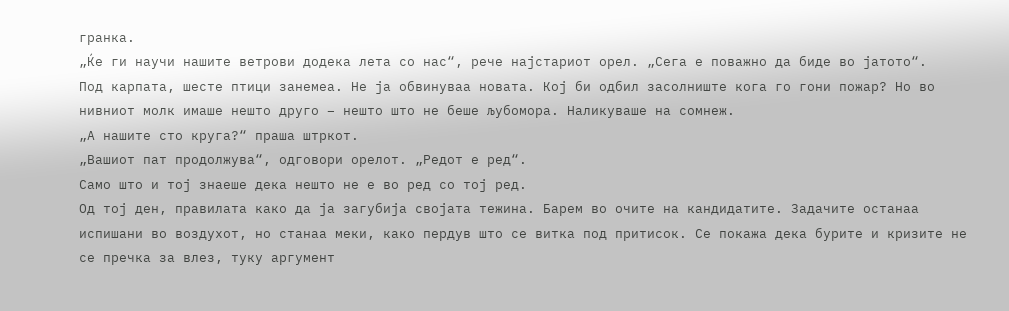гранка.
„Ќе ги научи нашите ветрови додека лета со нас“, рече најстариот орел. „Сега е поважно да биде во јатото“.
Под карпата, шесте птици занемеа. Не ја обвинуваа новата. Кој би одбил засолниште кога го гони пожар? Но во нивниот молк имаше нешто друго – нешто што не беше љубомора. Наликуваше на сомнеж.
„А нашите сто круга?“ праша штркот.
„Вашиот пат продолжува“, одговори орелот. „Редот е ред“.
Само што и тој знаеше дека нешто не е во ред со тој ред.
Од тој ден, правилата како да ја загубија својата тежина. Барем во очите на кандидатите. Задачите останаа испишани во воздухот, но станаа меки, како пердув што се витка под притисок. Се покажа дека бурите и кризите не се пречка за влез, туку аргумент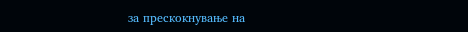за прескокнување на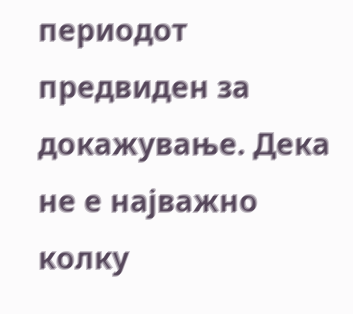периодот предвиден за докажување. Дека не е најважно колку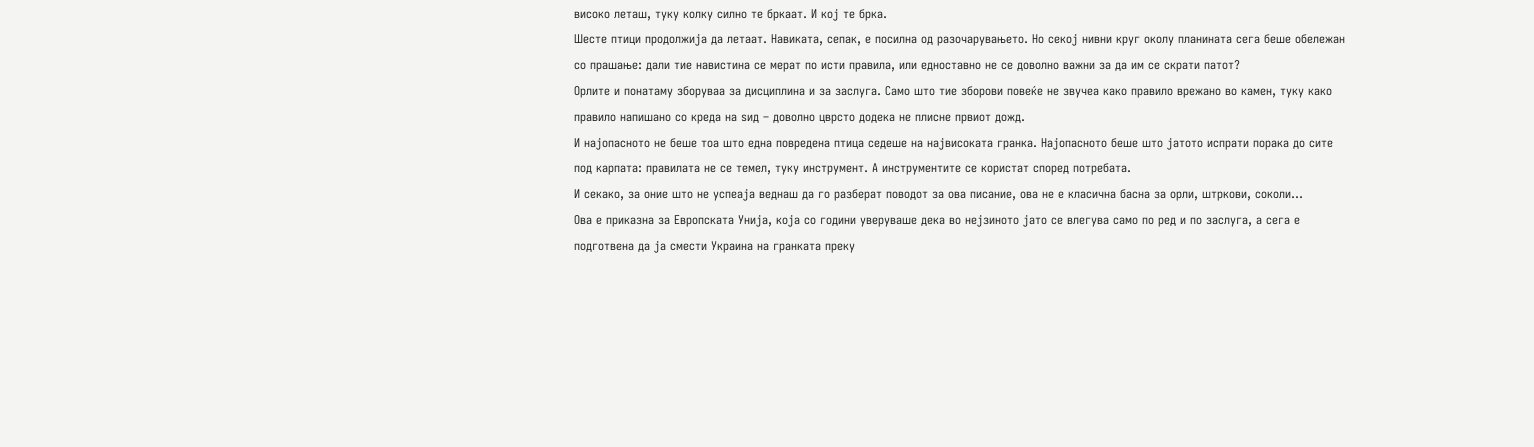високо леташ, туку колку силно те бркаат. И кој те брка.
Шесте птици продолжија да летаат. Навиката, сепак, е посилна од разочарувањето. Но секој нивни круг околу планината сега беше обележан со прашање: дали тие навистина се мерат по исти правила, или едноставно не се доволно важни за да им се скрати патот?
Орлите и понатаму зборуваа за дисциплина и за заслуга. Само што тие зборови повеќе не звучеа како правило врежано во камен, туку како правило напишано со креда на ѕид – доволно цврсто додека не плисне првиот дожд.
И најопасното не беше тоа што една повредена птица седеше на највисоката гранка. Најопасното беше што јатото испрати порака до сите под карпата: правилата не се темел, туку инструмент. А инструментите се користат според потребата.
И секако, за оние што не успеаја веднаш да го разберат поводот за ова писание, ова не е класична басна за орли, штркови, соколи…
Ова е приказна за Европската Унија, која со години уверуваше дека во нејзиното јато се влегува само по ред и по заслуга, а сега е подготвена да ја смести Украина на гранката преку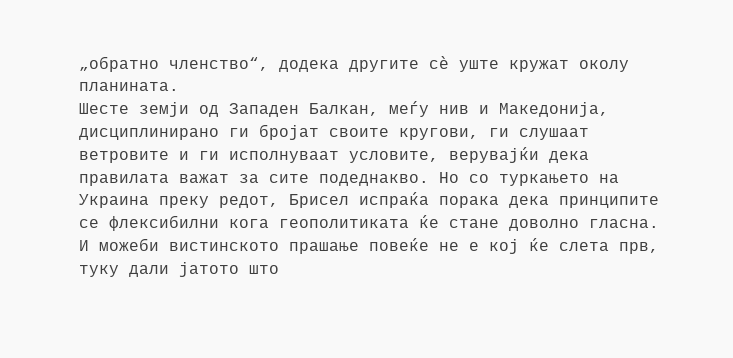„обратно членство“, додека другите сè уште кружат околу планината.
Шесте земји од Западен Балкан, меѓу нив и Македонија, дисциплинирано ги бројат своите кругови, ги слушаат ветровите и ги исполнуваат условите, верувајќи дека правилата важат за сите подеднакво. Но со туркањето на Украина преку редот, Брисел испраќа порака дека принципите се флексибилни кога геополитиката ќе стане доволно гласна.
И можеби вистинското прашање повеќе не е кој ќе слета прв, туку дали јатото што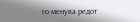го менува редот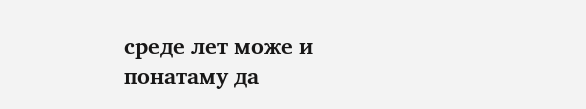среде лет може и понатаму да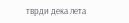тврди дека лета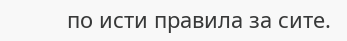по исти правила за сите.